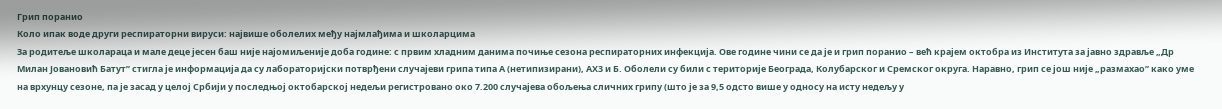Грип поранио
Коло ипак воде други респираторни вируси: највише оболелих међу најмлађима и школарцима
За родитеље школараца и мале деце јесен баш није најомиљеније доба године: с првим хладним данима почиње сезона респираторних инфекција. Ове године чини се да је и грип поранио – већ крајем октобра из Института за јавно здравље „Др Милан Јовановић Батут” стиглa је информација да су лабораторијски потврђени случајеви грипа типа А (нетипизирани), АХ3 и Б. Оболели су били с територије Београда, Колубарског и Сремског округа. Наравно, грип се још није „размахао” како уме на врхунцу сезоне, па је засад у целој Србији у последњој октобарској недељи регистровано око 7.200 случајева обољења сличних грипу (што је за 9,5 одсто више у односу на исту недељу у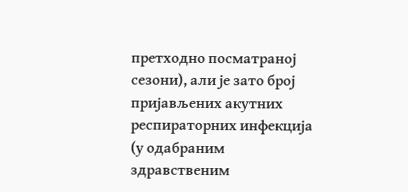претходно посматраној сезони), али је зато број пријављених акутних респираторних инфекција (у одабраним здравственим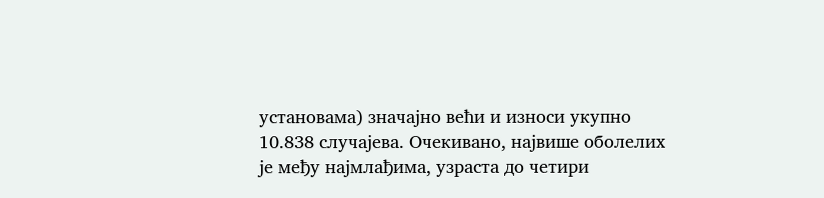установама) значајно већи и износи укупно 10.838 случајева. Очекивано, највише оболелих је међу најмлађима, узраста до четири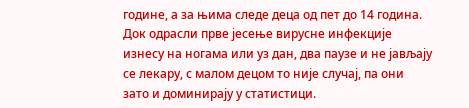године, а за њима следе деца од пет до 14 година. Док одрасли прве јесење вирусне инфекције изнесу на ногама или уз дан, два паузе и не јављају се лекару, с малом децом то није случај, па они зато и доминирају у статистици.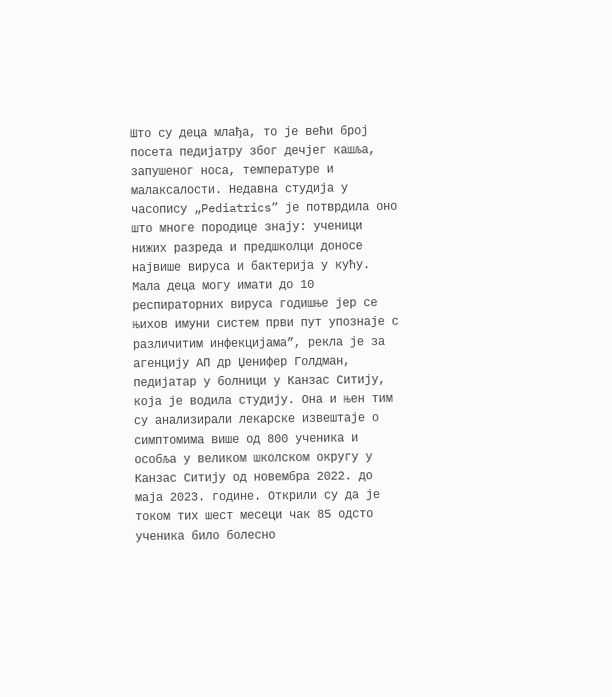Што су деца млађа, то је већи број посета педијатру због дечјег кашља, запушеног носа, температуре и малаксалости. Недавна студија у часопису „Pediatrics” је потврдила оно што многе породице знају: ученици нижих разреда и предшколци доносе највише вируса и бактерија у кућу.
Мала деца могу имати до 10 респираторних вируса годишње јер се њихов имуни систем први пут упознаје с различитим инфекцијама”, рекла је за агенцију АП др Џенифер Голдман, педијатар у болници у Канзас Ситију, која је водила студију. Она и њен тим су анализирали лекарске извештаје о симптомима више од 800 ученика и особља у великом школском округу у Канзас Ситију од новембра 2022. до маја 2023. године. Открили су да је током тих шест месеци чак 85 одсто ученика било болесно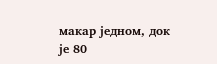макар једном, док је 80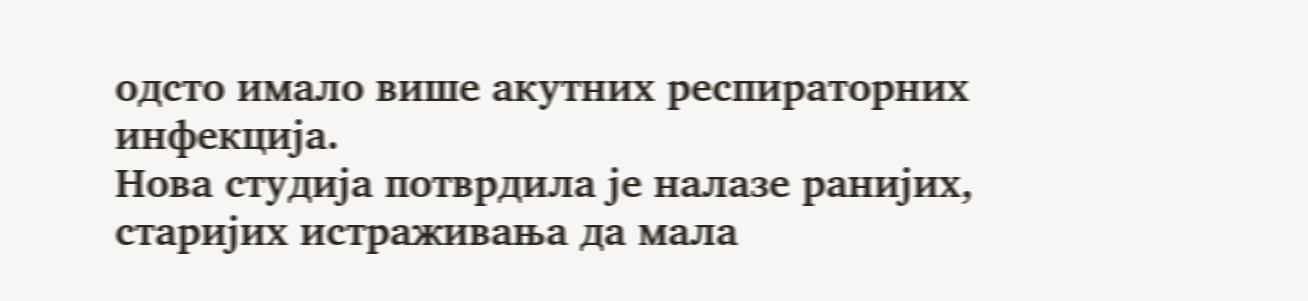одсто имало више акутних респираторних инфекција.
Нова студија потврдила је налазе ранијих, старијих истраживања да мала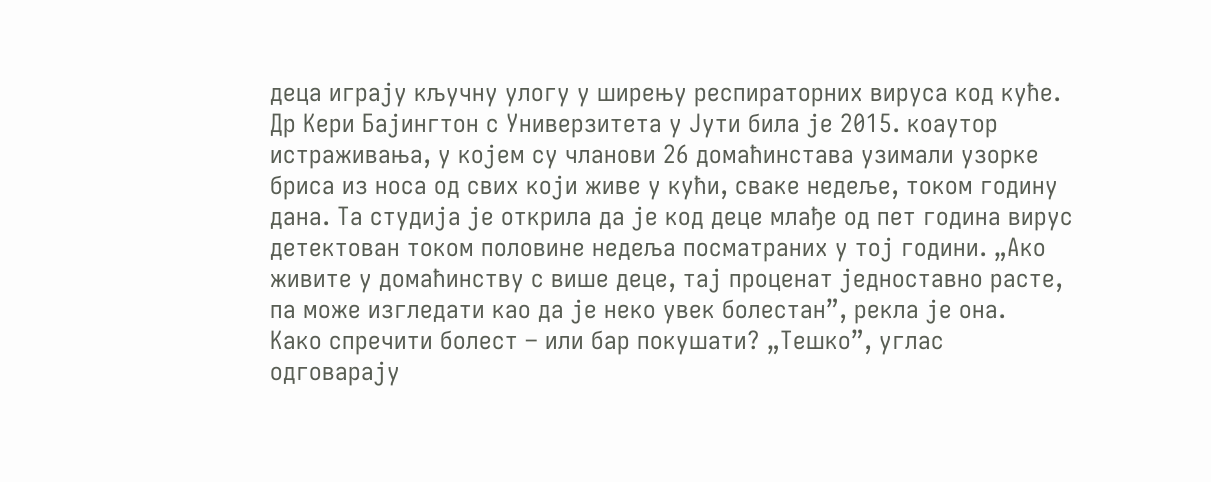деца играју кључну улогу у ширењу респираторних вируса код куће. Др Кери Бајингтон с Универзитета у Јути била је 2015. коаутор истраживања, у којем су чланови 26 домаћинстава узимали узорке бриса из носа од свих који живе у кући, сваке недеље, током годину дана. Та студија је открила да је код деце млађе од пет година вирус детектован током половине недеља посматраних у тој години. „Ако живите у домаћинству с више деце, тај проценат једноставно расте, па може изгледати као да је неко увек болестан”, рекла је она.
Како спречити болест – или бар покушати? „Тешко”, углас одговарају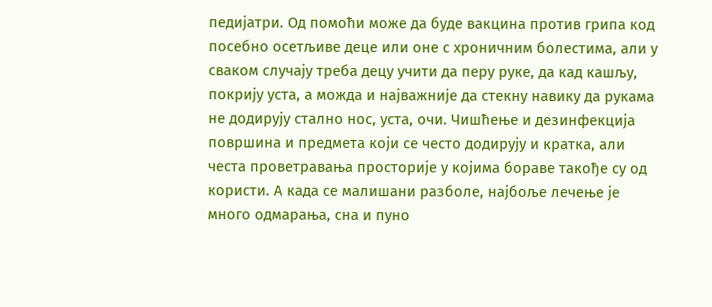педијатри. Од помоћи може да буде вакцина против грипа код посебно осетљиве деце или оне с хроничним болестима, али у сваком случају треба децу учити да перу руке, да кад кашљу, покрију уста, а можда и најважније да стекну навику да рукама не додирују стално нос, уста, очи. Чишћење и дезинфекција површина и предмета који се често додирују и кратка, али честа проветравања просторије у којима бораве такође су од користи. А када се малишани разболе, најбоље лечење је много одмарања, сна и пуно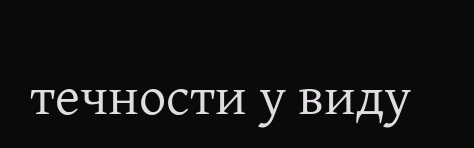течности у виду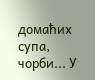домаћих супа, чорби... У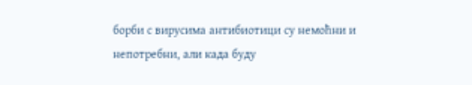борби с вирусима антибиотици су немоћни и непотребни, али када буду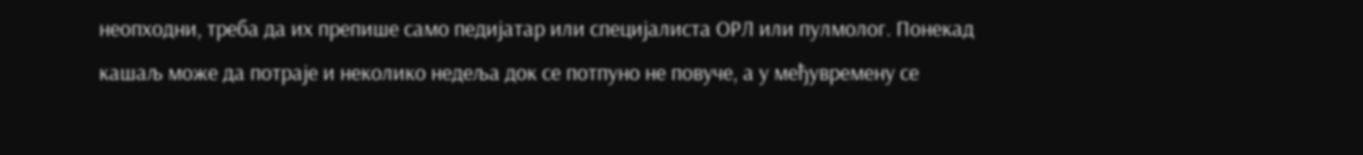неопходни, треба да их препише само педијатар или специјалиста ОРЛ или пулмолог. Понекад кашаљ може да потраје и неколико недеља док се потпуно не повуче, а у међувремену се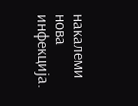накалеми нова инфекција.